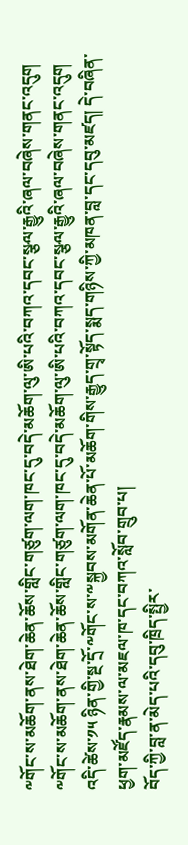༸གོང་ས་མཆོག་ནས་ཐེག་ཆེན་ཆོས་གླིང་གཙུག་ལག་ཁང་དུ་བདེ་མཆོག་ལུ་ཨི་པའི་བཀའ་དབང་སྩལ་རྒྱུའི་ཞལ་བཞེས་གནང་འདུག
༸གོང་ས་མཆོག་ནས་ཐེག་ཆེན་ཆོས་གླིང་གཙུག་ལག་ཁང་དུ་བདེ་མཆོག་ལུ་ཨི་པའི་བཀའ་དབང་སྩལ་རྒྱུའི་ཞལ་བཞེས་གནང་འདུག འདི་ཚེས་༡༥ ཉིན་གྱི་སྔ་དྲོ་༸གོང་ས་༸སྐྱབས་མགོན་ཆེན་པོ་མཆོག་གིས་རྒྱུད་གྲྭ་སྟོད་སྨད་གཉིས་ཀྱི་མཁན་བླ་དང་དབུ་མཛད། དེ་བཞིན་ཕྱག་མཛོད་རྣམས་ལ་མཇལ་ཁ་དང་བཀའ་སློབ་གྲུབ་པ།
བོད་ཀྱི་བླ་ན་མེད་པའི་དབུ་ཁྲིད་སྤྱིར་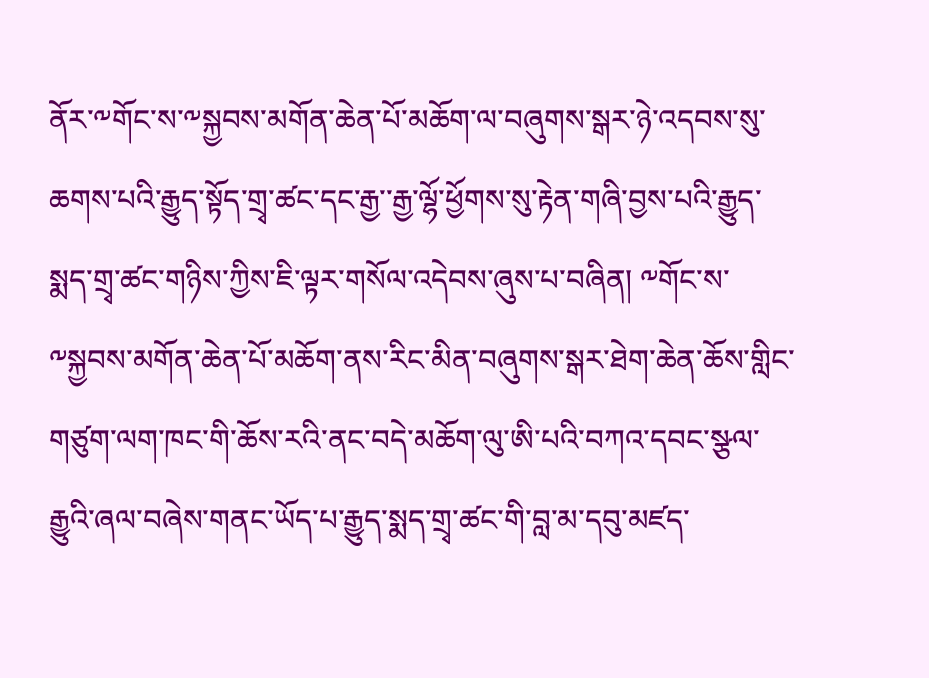ནོར་༸གོང་ས་༸སྐྱབས་མགོན་ཆེན་པོ་མཆོག་ལ་བཞུགས་སྒར་ཉེ་འདབས་སུ་ཆགས་པའི་རྒྱུད་སྟོད་གྲྭ་ཚང་དང་རྒྱ་་རྒྱ་ལྷོ་ཕྱོགས་སུ་རྟེན་གཞི་བྱས་པའི་རྒྱུད་སྨད་གྲྭ་ཚང་གཉིས་ཀྱིས་ཇི་ལྟར་གསོལ་འདེབས་ཞུས་པ་བཞིན། ༸གོང་ས་༸སྐྱབས་མགོན་ཆེན་པོ་མཆོག་ནས་རིང་མིན་བཞུགས་སྒར་ཐེག་ཆེན་ཆོས་གླིང་གཙུག་ལག་ཁང་གི་ཆོས་རའི་ནང་བདེ་མཆོག་ལུ་ཨི་པའི་བཀའ་དབང་སྩལ་རྒྱུའི་ཞལ་བཞེས་གནང་ཡོད་པ་རྒྱུད་སྨད་གྲྭ་ཚང་གི་བླ་མ་དབུ་མཛད་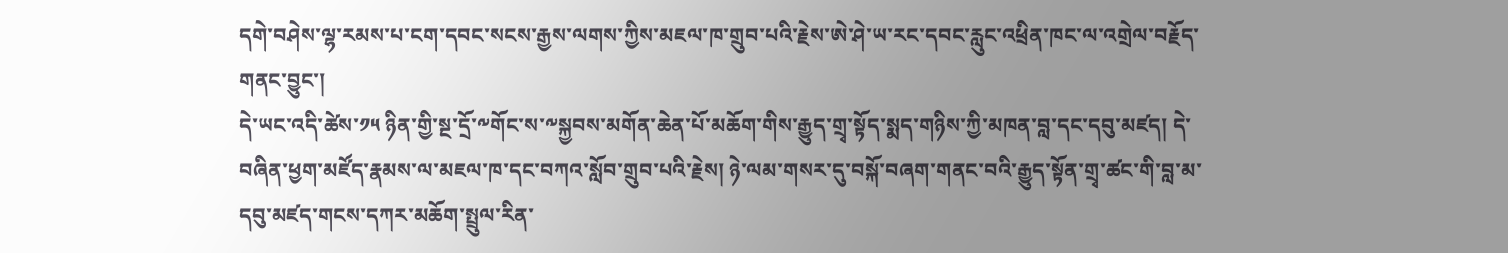དགེ་བཤེས་ལྷ་རམས་པ་ངག་དབང་སངས་རྒྱས་ལགས་ཀྱིས་མཇལ་ཁ་གྲུབ་པའི་རྗེས་ཨེ་ཤེ་ཡ་རང་དབང་རླུང་འཕྲིན་ཁང་ལ་འགྲེལ་བརྗོད་གནང་བྱུང་།
དེ་ཡང་འདི་ཚེས་༡༥ ཉིན་གྱི་སྔ་དྲོ་༸གོང་ས་༸སྐྱབས་མགོན་ཆེན་པོ་མཆོག་གིས་རྒྱུད་གྲྭ་སྟོད་སྨད་གཉིས་ཀྱི་མཁན་བླ་དང་དབུ་མཛད། དེ་བཞིན་ཕྱག་མཛོད་རྣམས་ལ་མཇལ་ཁ་དང་བཀའ་སློབ་གྲུབ་པའི་རྗེས། ཉེ་ལམ་གསར་དུ་བསྐོ་བཞག་གནང་བའི་རྒྱུད་སྟོན་གྲྭ་ཚང་གི་བླ་མ་དབུ་མཛད་གངས་དཀར་མཆོག་སྤྲུལ་རིན་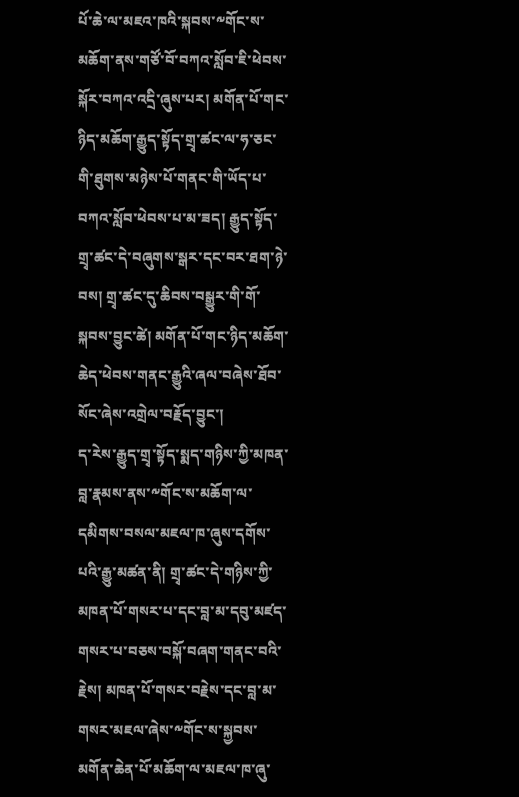པོ་ཆེ་ལ་མཇའ་ཁའི་སྐབས་༸གོང་ས་མཆོག་ནས་གཙོ་བོ་བཀའ་སློབ་ཇི་ཕེབས་སྐོར་བཀའ་འདྲི་ཞུས་པར། མགོན་པོ་གང་ཉིད་མཆོག་རྒྱུད་སྟོད་གྲྭ་ཚང་ལ་ཧ་ཅང་གི་ཐུགས་མཉེས་པོ་གནང་གི་ཡོད་པ་བཀའ་སློབ་ཕེབས་པ་མ་ཟད། རྒྱུད་སྟོད་གྲྭ་ཚང་དེ་བཞུགས་སྒར་དང་བར་ཐག་ཉེ་བས། གྲྭ་ཚང་དུ་ཆིབས་བསྒྱུར་གི་གོ་སྐབས་བྱུང་ཚེ། མགོན་པོ་གང་ཉིད་མཆོག་ཆེད་ཕེབས་གནང་རྒྱུའི་ཞལ་བཞེས་ཐོབ་སོང་ཞེས་འགྲེལ་བརྗོད་བྱུང་།
ད་རེས་རྒྱུད་གྲྭ་སྟོད་སྨད་གཉིས་ཀྱི་མཁན་བླ་རྣམས་ནས་༸གོང་ས་མཆོག་ལ་དམིགས་བསལ་མཇལ་ཁ་ཞུས་དགོས་པའི་རྒྱུ་མཚན་ནི། གྲྭ་ཚང་དེ་གཉིས་ཀྱི་མཁན་པོ་གསར་པ་དང་བླ་མ་དབུ་མཛད་གསར་པ་བཅས་བསྐོ་བཞག་གནང་བའི་རྗེས། མཁན་པོ་གསར་བརྗེས་དང་བླ་མ་གསར་མཇལ་ཞེས་༸གོང་ས་སྐྱབས་མགོན་ཆེན་པོ་མཆོག་ལ་མཇལ་ཁ་ཞུ་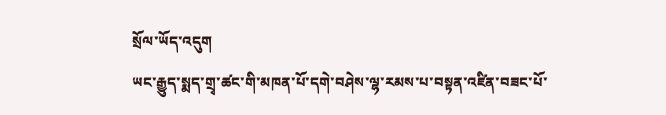སྲོལ་ཡོད་འདུག
ཡང་རྒྱུད་སྨད་གྲྭ་ཚང་གི་མཁན་པོ་དགེ་བཤེས་ལྷ་རམས་པ་བསྟན་འཛིན་བཟང་པོ་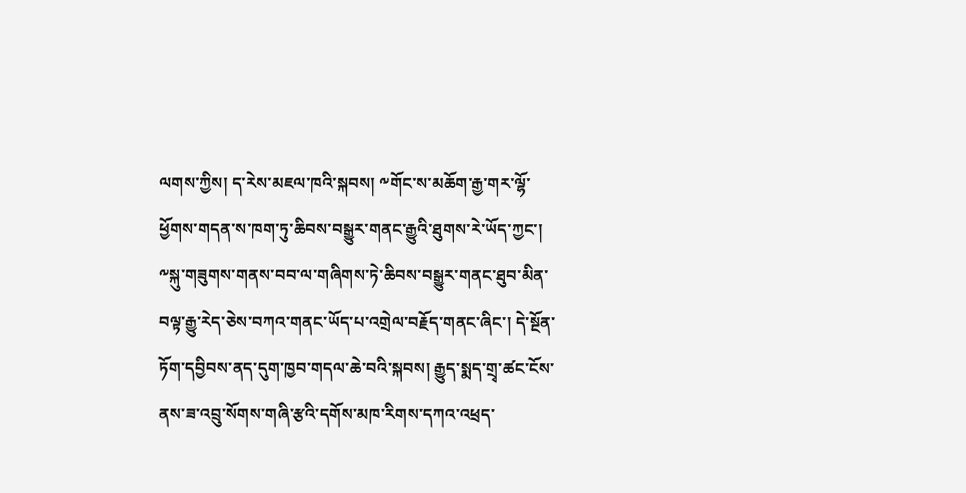ལགས་ཀྱིས། ད་རེས་མཇལ་ཁའི་སྐབས། ༸གོང་ས་མཆོག་རྒྱ་གར་ལྷོ་ཕྱོགས་གདན་ས་ཁག་ཏུ་ཆིབས་བསྒྱུར་གནང་རྒྱུའི་ཐུགས་རེ་ཡོད་ཀྱང་། ༸སྐུ་གཟུགས་གནས་བབ་ལ་གཞིགས་ཏེ་ཆིབས་བསྒྱུར་གནང་ཐུབ་མིན་བལྟ་རྒྱུ་རེད་ཅེས་བཀའ་གནང་ཡོད་པ་འགྲེལ་བརྗོད་གནང་ཞིང་། དེ་སྔོན་ཏོག་དབྱིབས་ནད་དུག་ཁྱབ་གདལ་ཆེ་བའི་སྐབས། རྒྱུད་སྨད་གྲྭ་ཚང་ངོས་ནས་ཟ་འབྲུ་སོགས་གཞི་རྩའི་དགོས་མཁ་རིགས་དཀའ་འཕྲད་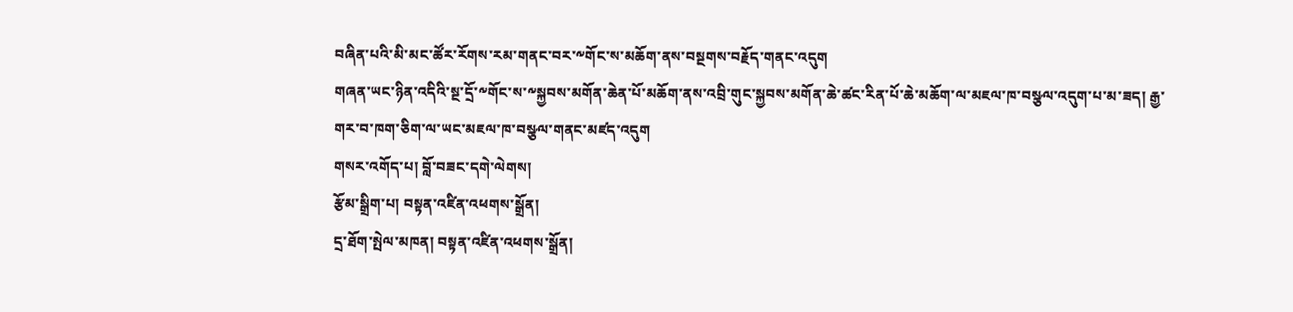བཞིན་པའི་མི་མང་ཚོར་རོགས་རམ་གནང་བར་༸གོང་ས་མཆོག་ནས་བསྔགས་བརྗོད་གནང་འདུག
གཞན་ཡང་ཉིན་འདིའི་སྔ་དྲོ་༸གོང་ས་༸སྐྱབས་མགོན་ཆེན་པོ་མཆོག་ནས་འབྲི་གུང་སྐྱབས་མགོན་ཆེ་ཚང་རིན་པོ་ཆེ་མཆོག་ལ་མཇལ་ཁ་བསྩལ་འདུག་པ་མ་ཟད། རྒྱ་གར་བ་ཁག་ཅིག་ལ་ཡང་མཇལ་ཁ་བསྩལ་གནང་མཛད་འདུག
གསར་འགོད་པ། བློ་བཟང་དགེ་ལེགས།
རྩོམ་སྒྲིག་པ། བསྟན་འཛིན་འཕགས་སྒྲོན།
དྲ་ཐོག་སྤེལ་མཁན། བསྟན་འཛིན་འཕགས་སྒྲོན།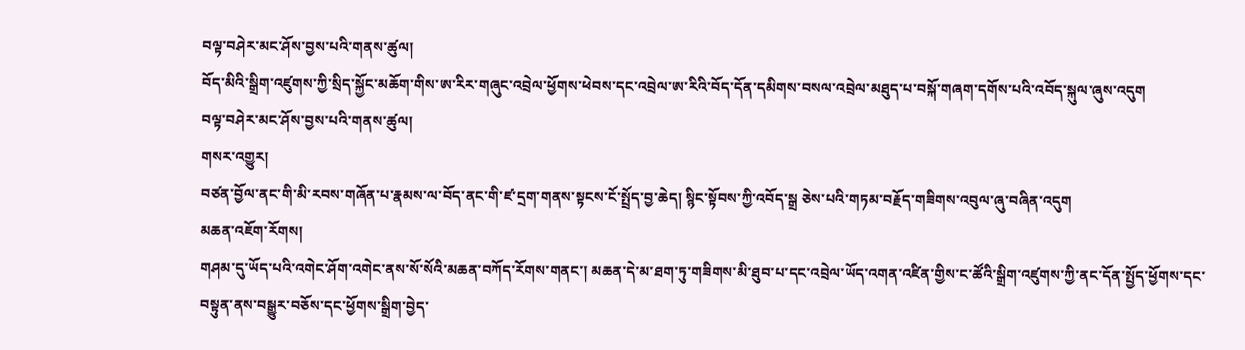བལྟ་བཤེར་མང་ཤོས་བྱས་པའི་གནས་ཚུལ།
བོད་མིའི་སྒྲིག་འཛུགས་ཀྱི་སྲིད་སྐྱོང་མཆོག་གིས་ཨ་རིར་གཞུང་འབྲེལ་ཕྱོགས་ཕེབས་དང་འབྲེལ་ཨ་རིའི་བོད་དོན་དམིགས་བསལ་འབྲེལ་མཐུད་པ་བསྐོ་གཞག་དགོས་པའི་འབོད་སྐུལ་ཞུས་འདུག
བལྟ་བཤེར་མང་ཤོས་བྱས་པའི་གནས་ཚུལ།
གསར་འགྱུར།
བཙན་བྱོལ་ནང་གི་མི་རབས་གཞོན་པ་རྣམས་ལ་བོད་ནང་གི་ཛ་དྲག་གནས་སྟངས་ངོ་སྤྲོད་བྱ་ཆེད། སྙིང་སྟོབས་ཀྱི་འབོད་སྒྲ ཅེས་པའི་གཏམ་བརྗོད་གཟིགས་འབུལ་ཞུ་བཞིན་འདུག
མཆན་འཇོག་རོགས།
གཤམ་དུ་ཡོད་པའི་འགེང་ཤོག་འགེང་ནས་སོ་སོའི་མཆན་བཀོད་རོགས་གནང་། མཆན་དེ་མ་ཐག་ཏུ་གཟིགས་མི་ཐུབ་པ་དང་འབྲེལ་ཡོད་འགན་འཛིན་གྱིས་ང་ཚོའི་སྒྲིག་འཛུགས་ཀྱི་ནང་དོན་སྤྱོད་ཕྱོགས་དང་བསྟུན་ནས་བསྒྱུར་བཅོས་དང་ཕྱོགས་སྒྲིག་བྱེད་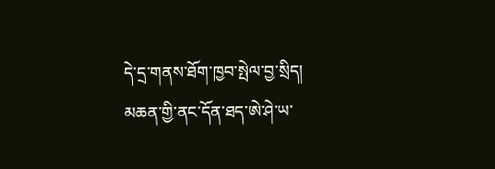དེ་དྲ་གནས་ཐོག་ཁྱབ་སྤེལ་བྱ་སྲིད། མཆན་གྱི་ནང་དོན་ཐད་ཨེ་ཤེ་ཡ་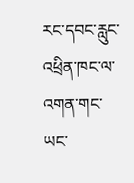རང་དབང་རླུང་འཕྲིན་ཁང་ལ་འགན་གང་ཡང་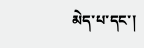མེད་པ་དང་།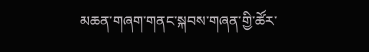མཆན་གཞག་གནང་སྐབས་གཞན་གྱི་ཚོར་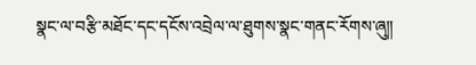སྣང་ལ་བརྩི་མཐོང་དང་དངོས་འབྲེལ་ལ་ཐུགས་སྣང་གནང་རོགས་ཞུ༎